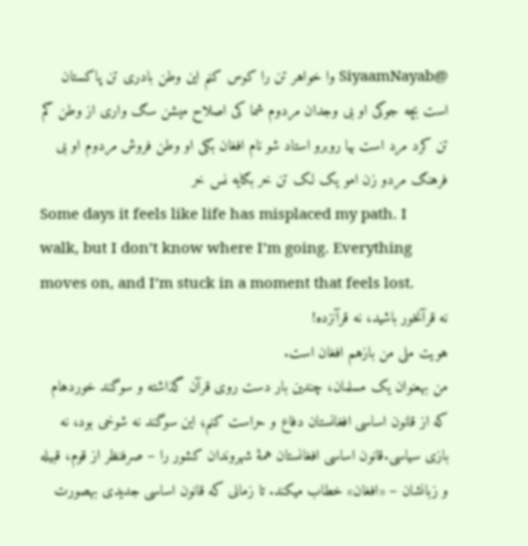@SiyaamNayab وا خواهر تن را کوس کنم این وطن بادری تن پاکستان است بچه جوګی او بی وجدان مردوم شما کی اصلاح میشن سګ واری از وطن ګم تن کرد مرد است بیا روبرو استاد شو نام افغان بګی او وطن فروش مردوم او بی فرهنګ مردو زن امو یک لک تن خر بګایه نس خر
Some days it feels like life has misplaced my path. I walk, but I don’t know where I’m going. Everything moves on, and I’m stuck in a moment that feels lost.
نه قرآنخور باشید، نه قرآنزده!
هویت ملی من بازهم افغان است.
من بهعنوان یک مسلمان، چندین بار دست روی قرآن گذاشته و سوگند خوردهام که از قانون اساسی افغانستان دفاع و حراست کنم؛ این سوگند نه شوخی بود، نه بازی سیاسی.قانون اساسی افغانستان همهٔ شهروندان کشور را – صرفنظر از قوم، قبیله و زبانشان – «افغان» خطاب میکند. تا زمانی که قانون اساسی جدیدی بهصورت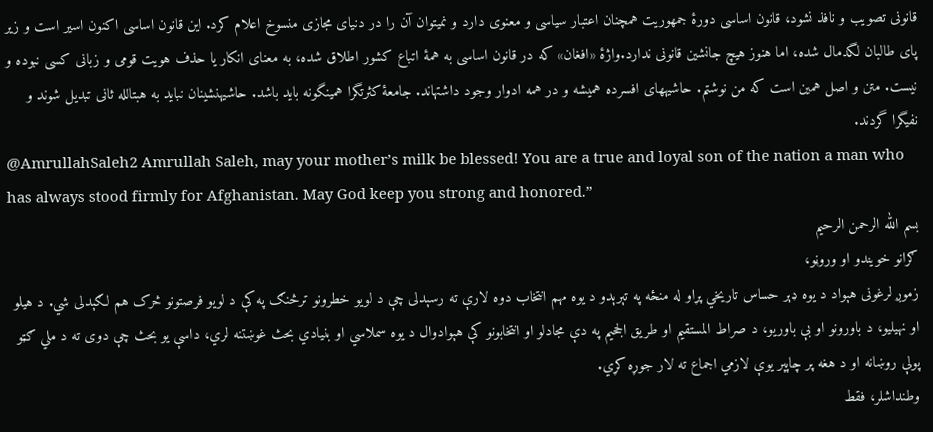قانونی تصویب و نافذ نشود، قانون اساسی دورهٔ جمهوریت همچنان اعتبار سیاسی و معنوی دارد و نمیتوان آن را در دنیای مجازی منسوخ اعلام کرد. این قانون اساسی اکنون اسیر است و زیر پای طالبان لگدمال شده، اما هنوز هیچ جانشین قانونی ندارد.واژهٔ «افغان» که در قانون اساسی به همهٔ اتباع کشور اطلاق شده، به معنای انکار یا حذف هویت قومی و زبانی کسی نبوده و نیست. متن و اصل همین است که من نوشتم. حاشیههای افسرده همیشه و در همه ادوار وجود داشتهاند. جامعهٔ کثرتگرا همینگونه باید باشد. حاشیهنشینان نباید به هبتالله ثانی تبدیل شوند و نفیگرا گردند.
@AmrullahSaleh2 Amrullah Saleh, may your mother’s milk be blessed! You are a true and loyal son of the nation a man who has always stood firmly for Afghanistan. May God keep you strong and honored.”
بسم الله الرحمن الرحیم
ګرانو خویندو او وروڼو،
زموږ لرغونی هېواد د یوه ډېر حساس تاریخي پړاو له منځه په تېرېدو د یوه مهم انتخاب دوه لارې ته رسېدلی چې د لویو خطرونو ترڅنګ په کې د لویو فرصتونو څرک هم لګېدلی شي. د هیلو او نهیلیو، د باورونو او بې باوریو، د صراط المستقیم او طریق الجحیم په دې مجادلو او انتخابونو کې هېوادوال د یوه سملاسي او بنیادي بحث غوښتنه لري، داسې یو بحث چې دوی ته د ملي ګټو پولې روښانه او د هغه پر چاپېر یوې لازمي اجماع ته لار جوړه کړي.
وطنداشلر، فقط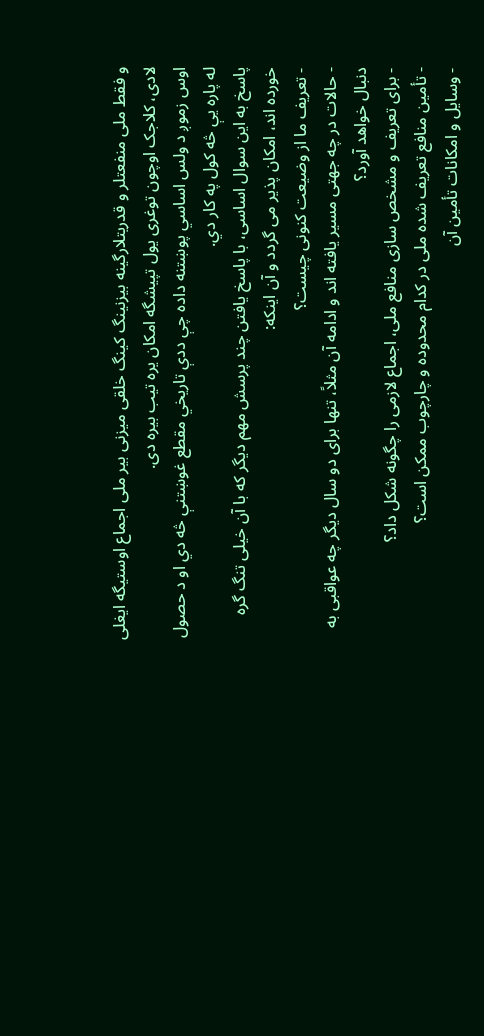و فقط ملی منفعتلر و قدریتلارگینه بیزنینگ کینگ خلقی میزنی بیر ملی اجماع اوستیگه ایغلی لادی، کلاجک اوچون توغری یول تپیشگه امکان یره تیب بیره دی.
اوس زموږ د ولس اساسي پوښتنه داده چې ددې تاریخي مقطع غوښتنې څه دي او د حصول له پاره یې څه کول په کار دي.
پاسخ به این سوال اساسی، با پاسخ یافتن چند پرسش مهم دیگر که با آن خیلی تنگ گره خورده اند، امکان پذیر می گردد و آن اینکه:
- تعریف ما از وضیعت کنونی چیست؟
- حالات در چه جهتی مسیر یافته اند و ادامه آن مثلاً، تنها برای دو سال دیگر چه عواقبی به دنبال خواهد آورد؟
- برای تعریف و مشخص سازی منافع ملی، اجماع لازمی را چگونه شکل داد؟
- تأمین منافع تعریف شده ملی در کدام محدوده و چارچوب ممکن است؟
- وسایل و امکانات تأمین آن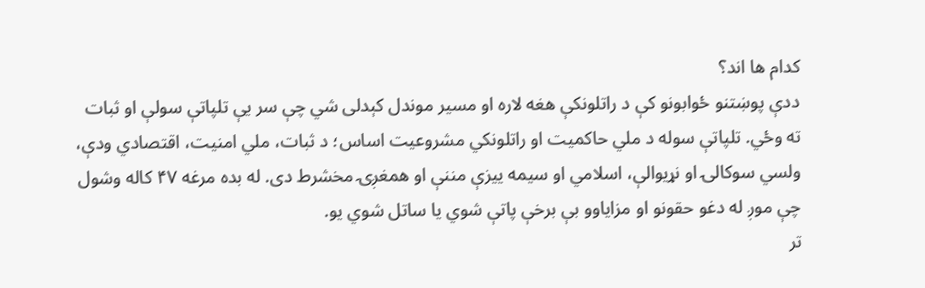کدام ها اند؟
ددې پوښتنو ځوابونو کې د راتلونکې هغه لاره او مسیر موندل کېدلی شي چې سر یې تلپاتې سولې او ثبات ته وځي. تلپاتې سوله د ملي حاکمیت او راتلونکي مشروعیت اساس؛ د ثبات، ملي امنیت، اقتصادي ودې، ولسي سوکالۍ او نړیوالې، اسلامي او سیمه ییزې مننې او همغږۍ مخشرط دی. له بده مرغه ۴۷ کاله وشول چې موږ له دغو حقونو او مزایاوو بې برخې پاتې شوي یا ساتل شوي یو.
تر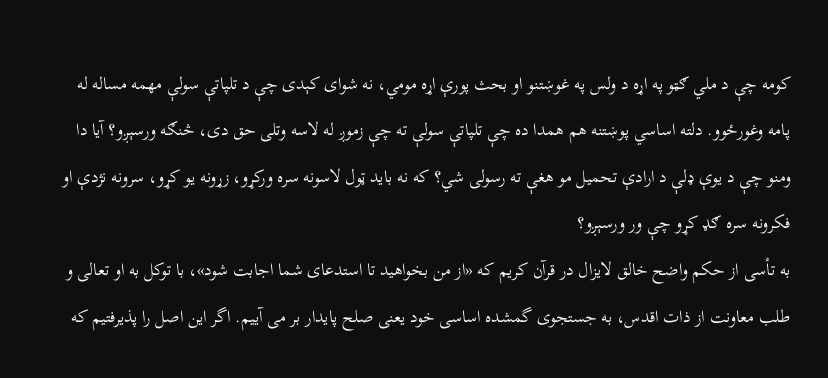کومه چې د ملي ګټو په اړه د ولس په غوښتنو او بحث پورې اړه مومي، نه شوای کېدی چې د تلپاتې سولې مهمه مساله له پامه وغورځوو. دلته اساسي پوښتنه هم همدا ده چې تلپاتې سولې ته چې زموږ له لاسه وتلی حق دی، څنګه ورسېږو؟ آیا دا ومنو چې د یوې ډلې د ارادې تحمیل مو هغې ته رسولی شي؟ که نه باید ټول لاسونه سره ورکړو، زړونه یو کړو، سرونه نژدې او فکرونه سره ګډ کړو چې ور ورسېږو؟
به تأسی از حکم واضح خالق لایزال در قرآن کریم که «از من بخواهید تا استدعای شما اجابت شود»، با توکل به او تعالی و طلب معاونت از ذات اقدس، به جستجوی گمشده اساسی خود یعنی صلح پایدار بر می آییم. اگر این اصل را پذیرفتیم که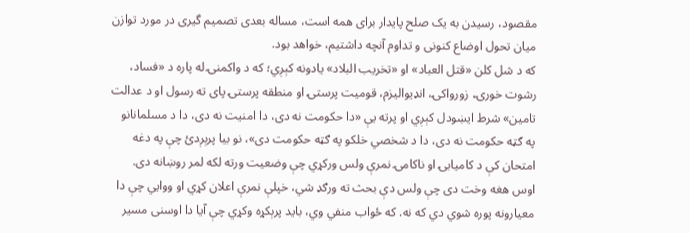مقصود، رسیدن به یک صلح پایدار برای همه است، مساله بعدی تصمیم گیری در مورد توازن میان تحول اوضاع کنونی و تداوم آنچه داشتیم، خواهد بود.
که د شل کلن «قتل العباد» او «تخریب البلاد» یادونه کېږي؛ که د واکمنۍ له پاره د «فساد، رشوت خورۍ، زورواکۍ، انډیوالیزم، قومیت پرستۍ او منطقه پرستۍ پای ته رسول او د عدالت تامین» شرط ایښودل کېږي او پرته یې «دا حکومت نه دی، دا امنیت نه دی، دا د مسلمانانو په ګټه حکومت نه دی، دا د شخصي خلکو په ګټه حکومت دی»، نو بیا پرېږدئ چې په دغه امتحان کې د کامیابۍ او ناکامۍ نمرې ولس ورکړي چې وضعیت ورته لکه لمر روښانه دی.
اوس هغه وخت دی چې ولس دې بحث ته ورګډ شي، خپلې نمرې اعلان کړي او ووایي چې دا معیارونه پوره شوي دي که نه. که ځواب منفي وي، باید پرېکړه وکړي چې آیا دا اوسنی مسیر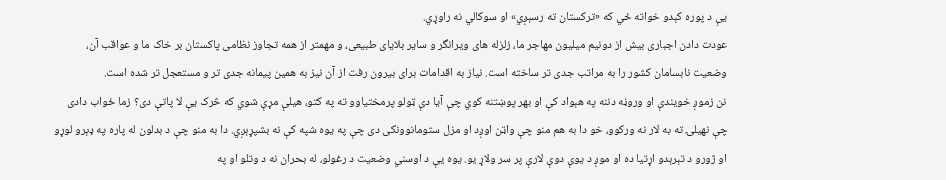یې د پوره کېدو خواته ځي که «ترکستان ته رسېږي» او سوکالي نه راوړي.
عودت دادن اجباری بیش از دونیم میلیون مهاجر ما، زلزله های ویرانگر و سایر بلایای طبیعی، و مهمتر از همه تجاوز نظامی پاکستان بر خاک ما و عواقب آن، وضعیت نابسامان کشور را به مراتب جدی تر ساخته است. نیاز به اقدامات برای بیرون رفت از آن نیز به همین پیمانه جدی تر و مستعجل تر شده است.
نن زموږ خویندې او وروڼه دننه په هېواد کې او بهر پوښتنه کوي چې آیا دې ټولو پرمختیاوو ته په کتو، هیلې مړې شوي که څرک یې لا پاتې دی؟ زما ځواب دادی چې نهیلۍ ته به لار نه ورکوو، خو دا به هم منو چې واټن اوږد او مزل ستومانوونکی دی چې په یوه شپه کې نه بشپړېږي. دا به منو چې د بدلون له پاره په ډېرو لوړو او ژورو د تېرېدو اړتیا ده او موږ د یوې دوې لارې پر سر ولاړ یو. یوه یې د اوسني وضعیت د رغولو، له بحران نه د وتلو او په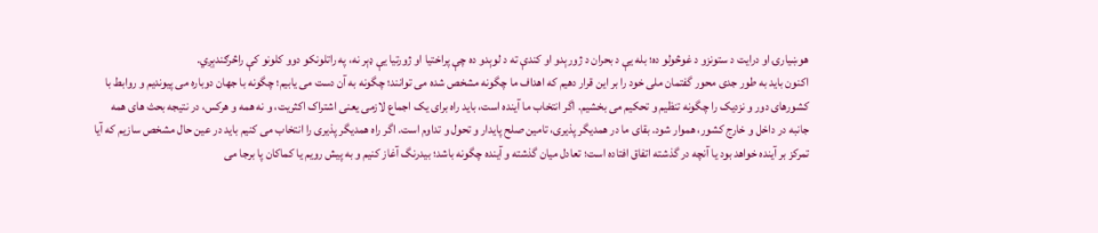هوښیارۍ او درایت د ستونزو د غوڅولو ده؛ بله یې د بحران د ژورېدو او کندې ته د لوېدو ده چې پراختیا او ژورتیا یې ډېر نه، په راتلونکو دوو کلونو کې راڅرګندېږي.
اکنون باید به طور جدی محور گفتمان ملی خود را بر این قرار دهیم که اهداف ما چگونه مشخص شده می توانند؛ چگونه به آن دست می یابیم؛ چگونه با جهان دوباره می پیوندیم و روابط با کشورهای دور و نزدیک را چگونه تنظیم و تحکیم می بخشیم. اگر انتخاب ما آینده است، باید راه برای یک اجماع لازمی یعنی اشتراک اکثریت، و نه همه و هرکس، در نتیجه بحث های همه جانبه در داخل و خارج کشور، هموار شود. بقای ما در همدیگر پذیری، تامین صلح پایدار و تحول و تداوم است. اگر راه همدیگر پذیری را انتخاب می کنیم باید در عین حال مشخص سازیم که آیا تمرکز بر آینده خواهد بود یا آنچه در گذشته اتفاق افتاده است؛ تعادل میان گذشته و آینده چگونه باشد؛ بیدرنگ آغاز کنیم و به پیش رویم یا کماکان پا برجا می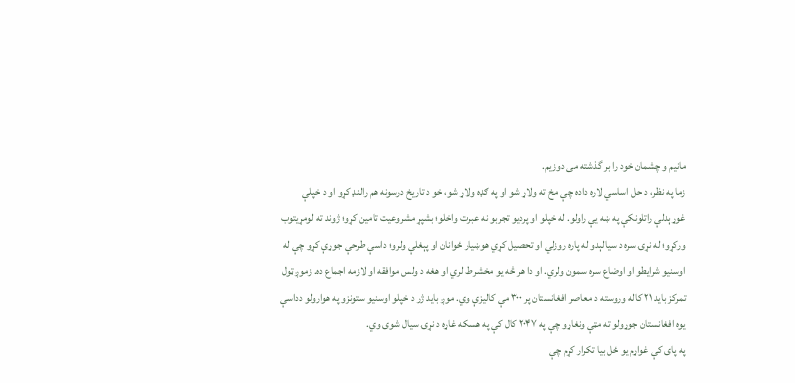مانیم و چشمان خود را بر گذشته می دوزیم.
زما په نظر، د حل اساسي لاره داده چې مخ ته ولاړ شو او په ګډه ولاړ شو، خو د تاریخ درسونه هم رالنډ کړو او د خپلې غوړېدلې راتلونکې په ښه یې راولو. له خپلو او پردیو تجربو نه عبرت واخلو؛ بشپړ مشروعیت تامین کړو؛ ژوند ته لومړیتوب ورکړو؛ له نړۍ سره د سیالېدو له پاره روزلي او تحصیل کړي هوښیار ځوانان او پېغلې ولرو؛ داسې طرحې جوړې کړو چې له اوسنیو شرایطو او اوضاع سره سمون ولري. او دا هر څه یو مخشرط لري او هغه د ولس موافقه او لازمه اجماع ده. زموږ ټول تمرکز باید ۲۱ کاله وروسته د معاصر افغانستان پر ۳۰۰ مې کالیزې وي. موږ باید ژر د خپلو اوسنیو ستونزو په هوارولو دداسې یوه افغانستان جوړولو ته مټې ونغاړو چې په ۲۰۴۷ کال کې په هسکه غاړه د نړۍ سیال شوی وي.
په پای کې غواړم یو ځل بیا تکرار کړم چې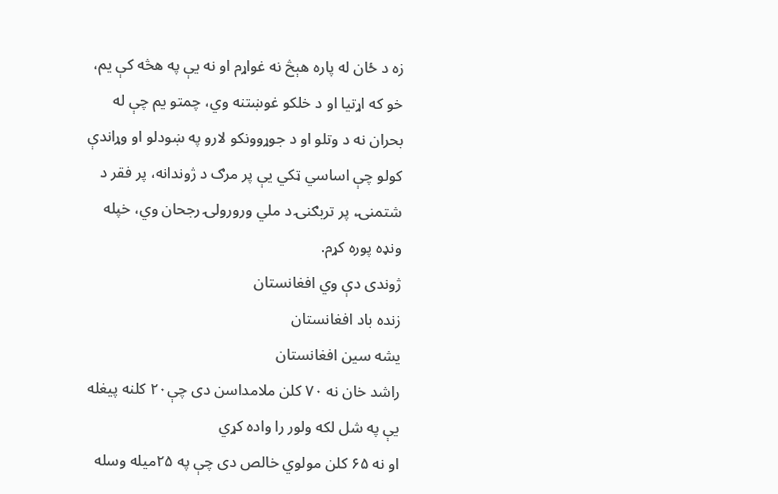زه د ځان له پاره هېڅ نه غواړم او نه یې په هڅه کې یم، خو که اړتیا او د خلکو غوښتنه وي، چمتو یم چې له بحران نه د وتلو او د جوړوونکو لارو په ښودلو او وړاندې کولو چې اساسي ټکي یې پر مرګ د ژوندانه، پر فقر د شتمنۍ، پر تربګنۍ د ملي ورورولۍ رجحان وي، خپله ونډه پوره کړم.
ژوندی دې وي افغانستان
زنده باد افغانستان
یشه سین افغانستان
راشد خان نه ۷۰ کلن ملامداسن دی چې۲۰ کلنه پيغله يې په شل لکه ولور را واده کړي
او نه ۶۵ کلن مولوي خالص دی چې په ۲۵ميله وسله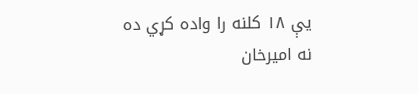يې ۱۸ کلنه را واده کړي ده
نه اميرخان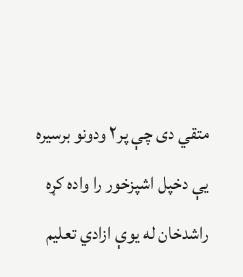متقي دی چې پر۲ ودونو برسيره يې دخپل اشپزخور را واده کړه
راشدخان له يوې ازادي تعليم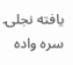يافته نجلۍ سره واده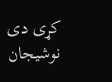کړی دی
نوشيجان